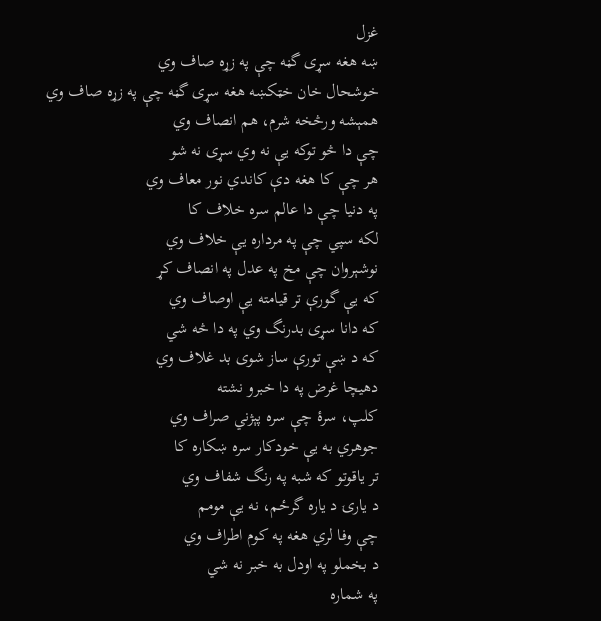غزل
ښه هغه سړی گڼه چې په زړه صاف وي
خوشحال خان خټکښه هغه سړی گڼه چې په زړه صاف وي
همېشه ورڅخه شرم، هم انصاف وي
چې دا څو توکه يې نه وي سړی نه شو
هر چې کا هغه دې کاندي نور معاف وي
په دنيا چې دا عالم سره خلاف کا
لکه سپي چې په مرداره يې خلاف وي
نوشېروان چې مخ په عدل په انصاف کړ
که يې گورې تر قيامته يې اوصاف وي
که دانا سړی بدرنگ وي په دا څه شي
که د ښې تورې ساز شوی بد غلاف وي
دهيچا غرض په دا خبرو نشته
کلپ، سرۀ چې سره پېژني صراف وي
جوهري به يې خودکار سره ښکاره کا
تر ياقوتو که شبه په رنگ شفاف وي
د يارۍ د ياره گرځم، نه يې مومم
چې وفا لري هغه په کوم اطراف وي
د بخملو په اودل به خبر نه شي
په شماره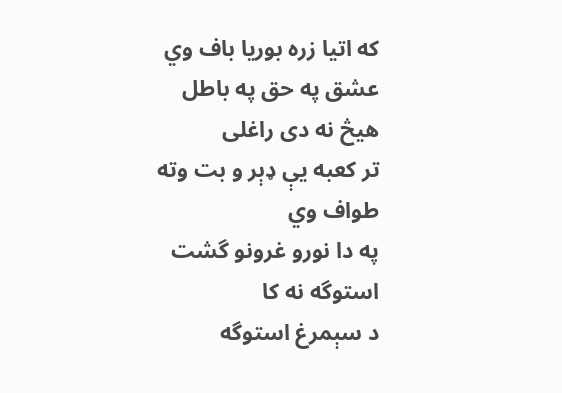که اتيا زره بوريا باف وي
عشق په حق په باطل هيڅ نه دی راغلی
تر کعبه يې ډېر و بت وته طواف وي
په دا نورو غرونو گشت استوگه نه کا
د سېمرغ استوگه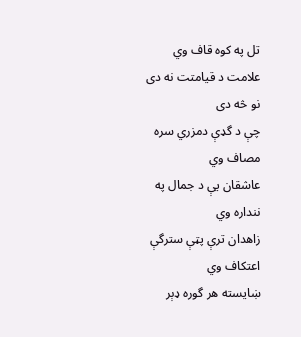تل په کوه قاف وي
علامت د قيامتت نه دی نو څه دی
چې د گډې دمزري سره مصاف وي
عاشقان يې د جمال په ننداره وي
زاهدان ترې پټې سترگې اعتکاف وي
ښايسته هر گوره ډېر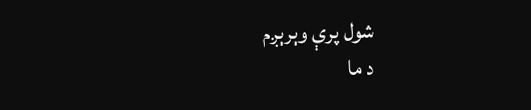شول پرې وېرېږم
د ما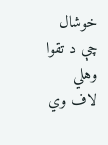خوشال چې د تقوا وهلي لاف وي